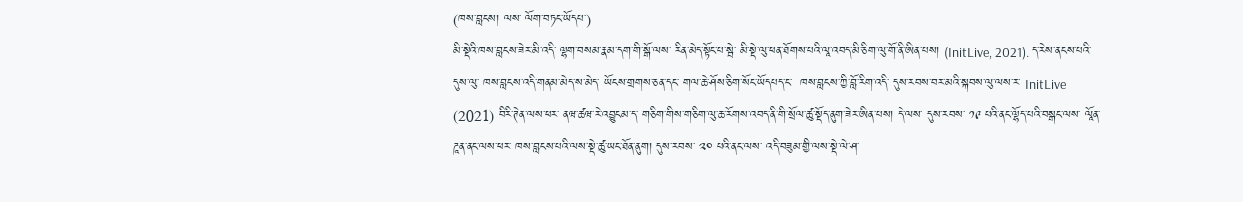(ཁས་བླངས། ལས་ ལོག་བཏང་ཡོདཔ་)
མི་སྡེའི་ཁས་བླངས་ཟེར་མི་འདི་ ལྷག་བསམ་རྣམ་དག་གི་སྒོ་ལས་ རིན་མེད་སྟོང་པ་སྦེ་ མི་སྡེ་ལུ་ཕན་ཐོགས་པའི་ལཱ་འབད་མི་ཅིག་ལུ་གོ་ནི་ཨིན་པས། (InitLive, 2021). ད་རེས་ནངས་པའི་དུས་ལུ་ ཁས་བླངས་འདི་གནམ་མེད་ས་མེད་ ཡོངས་གྲགས་ཅན་དང་ གལ་ཆེ་ཤོས་ཅིག་སོང་ཡོདཔད་ང་  ཁས་བླངས་ཀྱི་བློ་རིག་འདི་ དུས་རབས་བར་མའི་སྐབས་ལུ་ལས་ར་ InitLive (2021) བིརི་ཊེན་ལས་ཕར་ ནཝ་ཚཝ་རེ་འབྱུངམ་ད་ གཅིག་གིས་གཅིག་ལུ་ཆ་རོགས་འབད་ནི་གི་སྲོལ་ཚུ་སྡོད་ནུག་ཟེར་ཨིན་པས། དེ་ལས་ དུས་རབས་ ༡༩ པའི་ནང་ལྷོད་པའི་བསྒང་ལས་ ལཱོན་ཌཱན་ནང་ལས་ཕར་ ཁས་བླངས་པའི་ལས་སྡེ་ཚུ་ཡང་ཐོན་ནུག། དུས་རབས་ ༢༠ པའི་ནང་ལས་ འདི་བཟུམ་གྱི་ལས་སྡེ་ལེ་ཤ་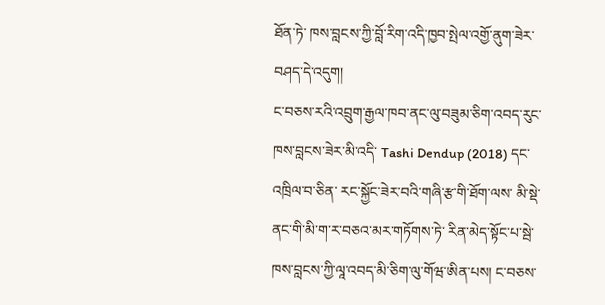ཐོན་ཏེ་ ཁས་བླངས་ཀྱི་བློ་རིག་འདི་ཁྱབ་སྤེལ་འགྱོ་ནུག་ཟེར་བཤད་དེ་འདུག།
ང་བཅས་རའི་འབྲུག་རྒྱལ་ཁབ་ནང་ལུ་བཟུམ་ཅིག་འབད་རུང་ ཁས་བླངས་ཟེར་མི་འདི་ Tashi Dendup (2018) དང་འཁྲིལ་བ་ཅིན་ རང་སྐྱོང་ཟེར་བའི་གཞི་རྩ་གི་ཐོག་ལས་ མི་སྡེ་ནང་གི་མི་ག་ར་བཅའ་མར་གཏོགས་ཏེ་ རིན་མེད་སྟོང་པ་སྦེ་ ཁས་བླངས་ཀྱི་ལཱ་འབད་མི་ཅིག་ལུ་གོཝ་ཨིན་པས། ང་བཅས་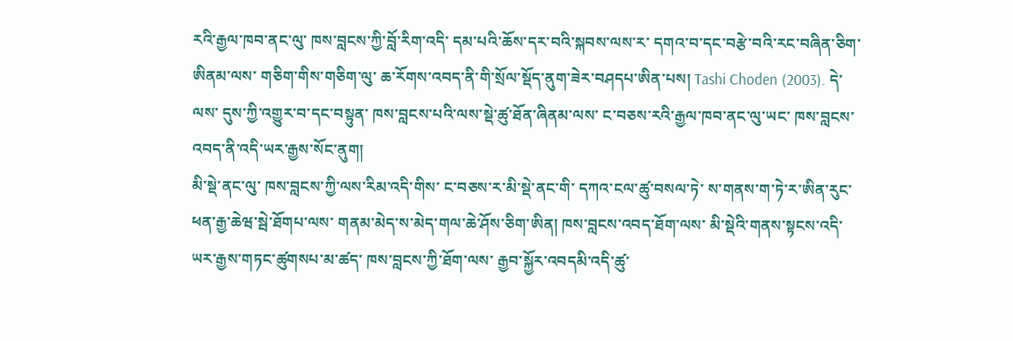རའི་རྒྱལ་ཁབ་ནང་ལུ་ ཁས་བླངས་ཀྱི་བློ་རིག་འདི་ དམ་པའི་ཆོས་དར་བའི་སྐབས་ལས་ར་ དགའ་བ་དང་བརྩེ་བའི་རང་བཞིན་ཅིག་ཨིནམ་ལས་ གཅིག་གིས་གཅིག་ལུ་ ཆ་རོགས་འབད་ནི་གི་སྲོལ་སྡོད་ནུག་ཟེར་བཤདཔ་ཨིན་པས། Tashi Choden (2003). དེ་ལས་ དུས་ཀྱི་འགྱུར་བ་དང་བསྟུན་ ཁས་བླངས་པའི་ལས་སྡེ་ཚུ་ཐོན་ཞིནམ་ལས་ ང་བཅས་རའི་རྒྱལ་ཁབ་ནང་ལུ་ཡང་ ཁས་བླངས་འབད་ནི་འདི་ཡར་རྒྱས་སོང་ནུག།
མི་སྡེ་ནང་ལུ་ ཁས་བླངས་ཀྱི་ལས་རིམ་འདི་གིས་ ང་བཅས་ར་མི་སྡེ་ནང་གི་ དཀའ་ངལ་ཚུ་བསལ་ཏེ་ ས་གནས་ག་ཏེ་ར་ཨིན་རུང་ ཕན་རྒྱ་ཆེཝ་སྦེ་ཐོགཔ་ལས་ གནམ་མེད་ས་མེད་གལ་ཆེ་ཤོས་ཅིག་ཨིན། ཁས་བླངས་འབད་ཐོག་ལས་ མི་སྡེའི་གནས་སྟངས་འདི་ ཡར་རྒྱས་གཏང་ཚུགསཔ་མ་ཚད་ ཁས་བླངས་ཀྱི་ཐོག་ལས་ རྒྱབ་སྐྱོར་འབདམི་འདི་ཚུ་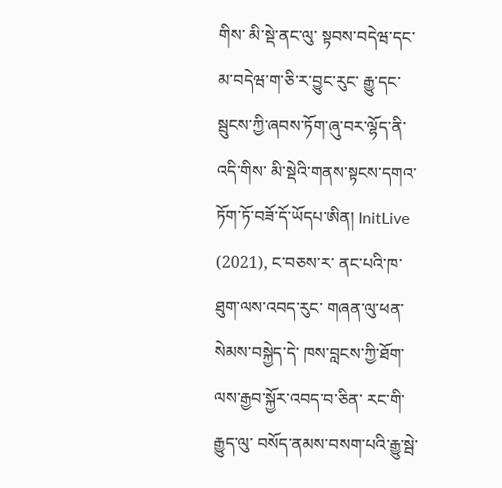གིས་ མི་སྡེ་ནང་ལུ་ སྟབས་བདེཝ་དང་མ་བདེཝ་ག་ཅི་ར་བྱུང་རུང་ རྒྱུ་དང་སྦུངས་ཀྱི་ཞབས་ཏོག་ཞུ་བར་ལྷོད་ནི་འདི་གིས་ མི་སྡེའི་གནས་སྟངས་དགའ་ཏོག་ཏོ་བཟོ་དོ་ཡོདཔ་ཨིན། InitLive (2021), ང་བཅས་ར་ ནང་པའི་ཁ་ཐུག་ལས་འབད་རུང་ གཞན་ལུ་ཕན་སེམས་བསྐྱེད་དེ་ ཁས་བླངས་ཀྱི་ཐོག་ལས་རྒྱབ་སྐྱོར་འབད་བ་ཅིན་ རང་གི་རྒྱུད་ལུ་ བསོད་ནམས་བསག་པའི་རྒྱུ་སྦེ་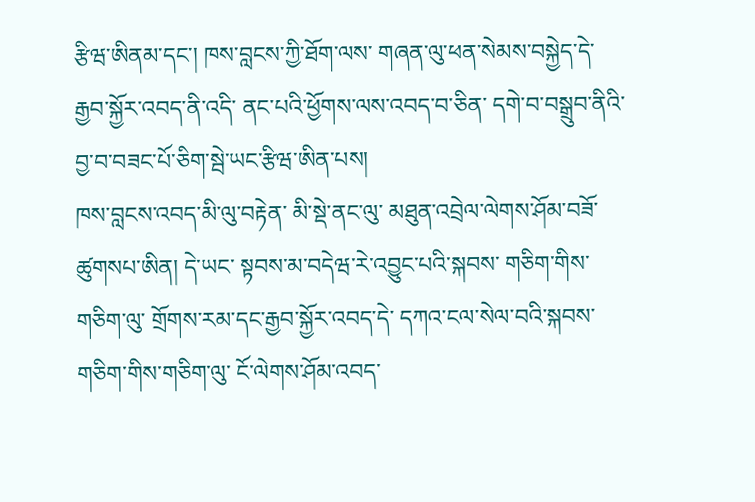རྩིཝ་ཨིནམ་དང་། ཁས་བླངས་ཀྱི་ཐོག་ལས་ གཞན་ལུ་ཕན་སེམས་བསྐྱེད་དེ་ རྒྱབ་སྐྱོར་འབད་ནི་འདི་ ནང་པའི་ཕྱོགས་ལས་འབད་བ་ཅིན་ དགེ་བ་བསྒྲུབ་ནིའི་བྱ་བ་བཟང་པོ་ཅིག་སྦེ་ཡང་རྩིཝ་ཨིན་པས།
ཁས་བླངས་འབད་མི་ལུ་བརྟེན་ མི་སྡེ་ནང་ལུ་ མཐུན་འབྲེལ་ལེགས་ཤོམ་བཟོ་ཚུགསཔ་ཨིན། དེ་ཡང་ སྟབས་མ་བདེཝ་རེ་འབྱུང་པའི་སྐབས་ གཅིག་གིས་གཅིག་ལུ་ གྲོགས་རམ་དང་རྒྱབ་སྐྱོར་འབད་དེ་ དཀའ་ངལ་སེལ་བའི་སྐབས་ གཅིག་གིས་གཅིག་ལུ་ ངོ་ལེགས་ཤོམ་འབད་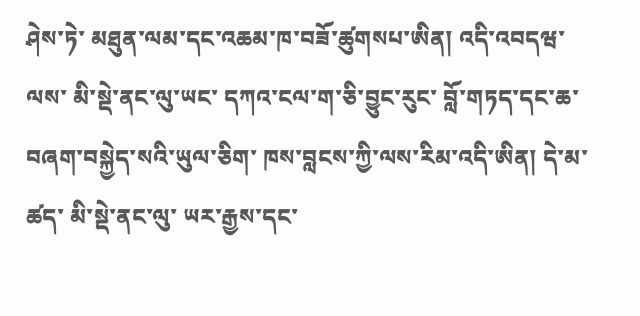ཤེས་ཏེ་ མཐུན་ལམ་དང་འཆམ་ཁ་བཟོ་ཚུགསཔ་ཨིན། འདི་འབདཝ་ལས་ མི་སྡེ་ནང་ལུ་ཡང་ དཀའ་ངལ་ག་ཅི་བྱུང་རུང་ བློ་གཏད་དང་ཆ་བཞག་བསྐྱེད་སའི་ཡུལ་ཅིག་ ཁས་བླངས་ཀྱི་ལས་རིམ་འདི་ཨིན། དེ་མ་ཚད་ མི་སྡེ་ནང་ལུ་ ཡར་རྒྱས་དང་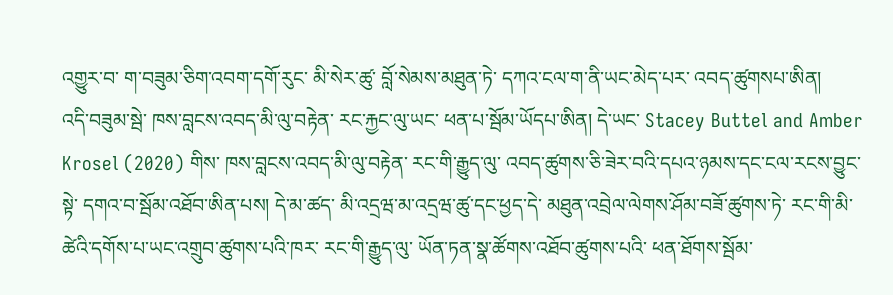འགྱུར་བ་ ག་བཟུམ་ཅིག་འབག་དགོ་རུང་ མི་སེར་ཚུ་ བློ་སེམས་མཐུན་ཏེ་ དཀའ་ངལ་ག་ནི་ཡང་མེད་པར་ འབད་ཚུགསཔ་ཨིན།
འདི་བཟུམ་སྦེ་ ཁས་བླངས་འབད་མི་ལུ་བརྟེན་ རང་རྐྱང་ལུ་ཡང་ ཕན་པ་སྦོམ་ཡོདཔ་ཨིན། དེ་ཡང་ Stacey Buttel and Amber Krosel (2020) གིས་ ཁས་བླངས་འབད་མི་ལུ་བརྟེན་ རང་གི་རྒྱུད་ལུ་ འབད་ཚུགས་ཅི་ཟེར་བའི་དཔའ་ཉམས་དང་ངལ་རངས་བྱུང་སྟེ་ དགའ་བ་སྦོམ་འཐོབ་ཨིན་པས། དེ་མ་ཚད་ མི་འདྲཝ་མ་འདྲཝ་ཚུ་དང་ཕྱད་དེ་ མཐུན་འབྲེལ་ལེགས་ཤོམ་བཟོ་ཚུགས་ཏེ་ རང་གི་མི་ཚེའི་དགོས་པ་ཡང་འགྲུབ་ཚུགས་པའི་ཁར་ རང་གི་རྒྱུད་ལུ་ ཡོན་ཏན་སྣ་ཚོགས་འཐོབ་ཚུགས་པའི་ ཕན་ཐོགས་སྦོམ་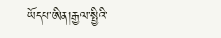ཡོདཔ་ཨིན།རྒྱལ་སྤྱིའི་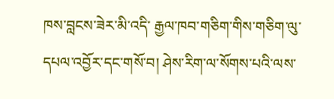ཁས་བླངས་ཟེར་མི་འདི་ རྒྱལ་ཁབ་གཅིག་གིས་གཅིག་ལུ་ དཔལ་འབྱོར་དང་གསོ་བ། ཤེས་རིག་ལ་སོགས་པའི་ལས་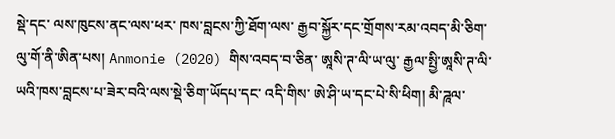སྡེ་དང་ ལས་ཁུངས་ནང་ལས་ཕར་ ཁས་བླངས་ཀྱི་ཐོག་ལས་ རྒྱབ་སྐྱོར་དང་གྲོགས་རམ་འབད་མི་ཅིག་ལུ་གོ་ནི་ཨིན་པས། Anmonie (2020) གིས་འབད་བ་ཅིན་ ཨཱསི་ཊ་ལི་ཡ་ལུ་ རྒྱལ་སྤྱི་ཨཱསི་ཊ་ལི་ཡའི་ཁས་བླངས་པ་ཟེར་བའི་ལས་སྡེ་ཅིག་ཡོདཔ་དང་ འདི་གིས་ ཨེ་ཤི་ཡ་དང་པེ་སི་ཕིག། མི་ཌཱལ་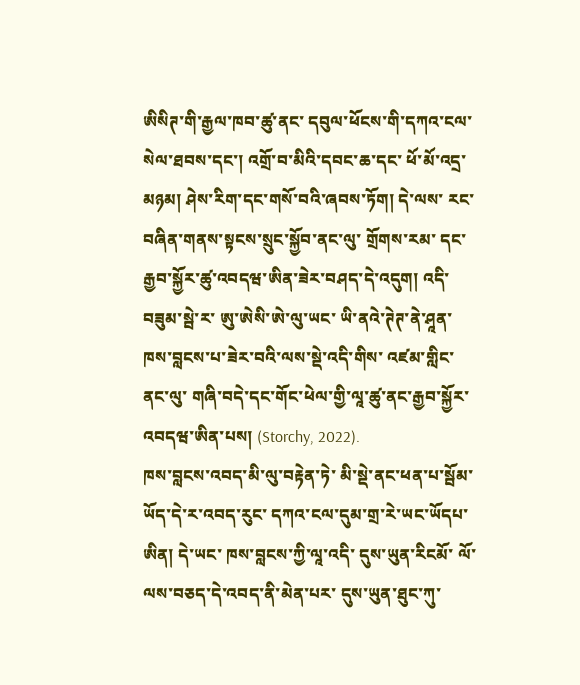ཨིསིཊ་གི་རྒྱལ་ཁབ་ཚུ་ནང་ དབུལ་ཕོངས་གི་དཀའ་ངལ་སེལ་ཐབས་དང་། འགྲོ་བ་མིའི་དབང་ཆ་དང་ ཕོ་མོ་འདྲ་མཉམ། ཤེས་རིག་དང་གསོ་བའི་ཞབས་ཏོག། དེ་ལས་ རང་བཞིན་གནས་སྟངས་སྲུང་སྐྱོབ་ནང་ལུ་ གྲོགས་རམ་ དང་རྒྱབ་སྐྱོར་ཚུ་འབདཝ་ཨིན་ཟེར་བཤད་དེ་འདུག། འདི་བཟུམ་སྦེ་ར་ ཨུ་ཨེསི་ཨེ་ལུ་ཡང་ ཡི་ནའེ་ཊེཊ་ནེ་ཤཱན་ཁས་བླངས་པ་ཟེར་བའི་ལས་སྡེ་འདི་གིས་ འཛམ་གླིང་ནང་ལུ་ གཞི་བདེ་དང་གོང་ཕེལ་གྱི་ལཱ་ཚུ་ནང་རྒྱབ་སྐྱོར་འབདཝ་ཨིན་པས། (Storchy, 2022).
ཁས་བླངས་འབད་མི་ལུ་བརྟེན་ཏེ་ མི་སྡེ་ནང་ཕན་པ་སྦོམ་ཡོད་དེ་ར་འབད་རུང་ དཀའ་ངལ་དུམ་གྲ་རེ་ཡང་ཡོདཔ་ཨིན། དེ་ཡང་ ཁས་བླངས་ཀྱི་ལཱ་འདི་ དུས་ཡུན་རིངམོ་ ལོ་ལས་བཅད་དེ་འབད་ནི་མེན་པར་ དུས་ཡུན་ཐུང་ཀུ་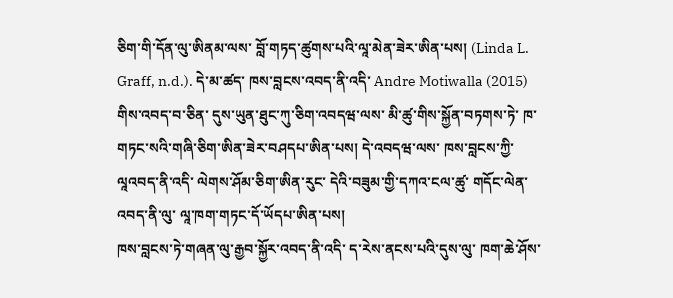ཅིག་གི་དོན་ལུ་ཨིནམ་ལས་ བློ་གཏད་ཚུགས་པའི་ལཱ་མེན་ཟེར་ཨིན་པས། (Linda L. Graff, n.d.). དེ་མ་ཚད་ ཁས་བླངས་འབད་ནི་འདི་ Andre Motiwalla (2015) གིས་འབད་བ་ཅིན་ དུས་ཡུན་ཐུང་ཀུ་ཅིག་འབདཝ་ལས་ མི་ཚུ་གིས་སྐྱོན་བཏགས་ཏེ་ ཁ་གཏང་སའི་གཞི་ཅིག་ཨིན་ཟེར་བཤདཔ་ཨིན་པས། དེ་འབདཝ་ལས་ ཁས་བླངས་ཀྱི་ལཱའབད་ནི་འདི་ ལེགས་ཤོམ་ཅིག་ཨིན་རུང་ དེའི་བཟུམ་གྱི་དཀའ་ངལ་ཚུ་ གདོང་ལེན་འབད་ནི་ལུ་ ལཱ་ཁག་གཏང་དོ་ཡོདཔ་ཨིན་པས།
ཁས་བླངས་ཏེ་གཞན་ལུ་རྒྱབ་སྐྱོར་འབད་ནི་འདི་ ད་རེས་ནངས་པའི་དུས་ལུ་ ཁག་ཆེ་ཤོས་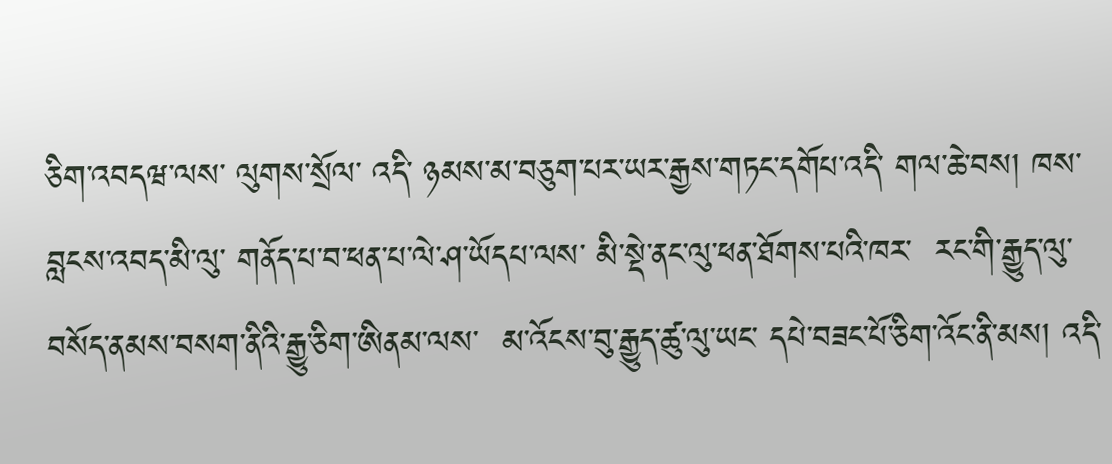ཅིག་འབདཝ་ལས་ ལུགས་སྲོལ་ འདི་ ཉམས་མ་བཅུག་པར་ཡར་རྒྱས་གཏང་དགོཔ་འདི་ གལ་ཆེ་བས། ཁས་བླངས་འབད་མི་ལུ་ གནོད་པ་བ་ཕན་པ་ལེ་ཤ་ཡོདཔ་ལས་ མི་སྡེ་ནང་ལུ་ཕན་ཐོགས་པའི་ཁར་  རང་གི་རྒྱུད་ལུ་བསོད་ནམས་བསག་ནིའི་རྒྱུ་ཅིག་ཨིནམ་ལས་  མ་འོངས་བུ་རྒྱུད་ཚུ་ལུ་ཡང་ དཔེ་བཟང་པོ་ཅིག་འོང་ནི་མས། འདི་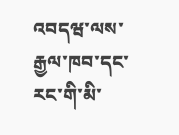འབདཝ་ལས་ རྒྱལ་ཁབ་དང་རང་གི་མི་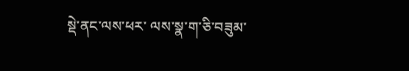སྡེ་ནང་ལས་ཕར་ ལས་སྣ་ག་ཅི་བཟུམ་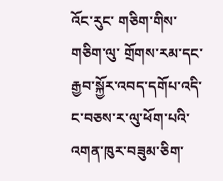འོང་རུང་ གཅིག་གིས་གཅིག་ལུ་ གྲོགས་རམ་དང་རྒྱབ་སྐྱོར་འབད་དགོཔ་འདི་ ང་བཅས་ར་ལུ་ཕོག་པའི་འགན་ཁུར་བཟུམ་ཅིག་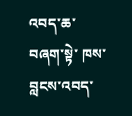འབད་ཆ་བཞག་སྟེ་ ཁས་བླངས་འབད་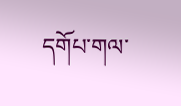དགོཔ་གལ་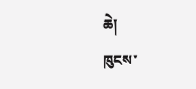ཆེ།
ཁུངས་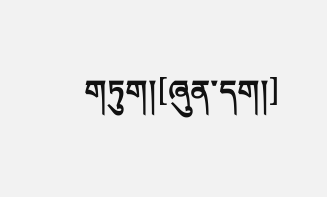གཏུག།[ཞུན་དག།]